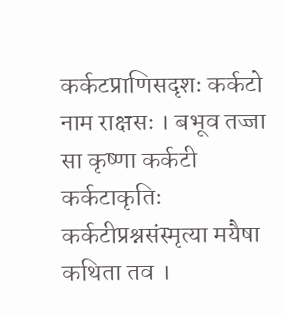कर्कटप्राणिसदृशः कर्कटो नाम राक्षसः । बभूव तज्जा सा कृष्णा कर्कटी कर्कटाकृतिः
कर्कटीप्रश्नसंस्मृत्या मयैषा कथिता तव ।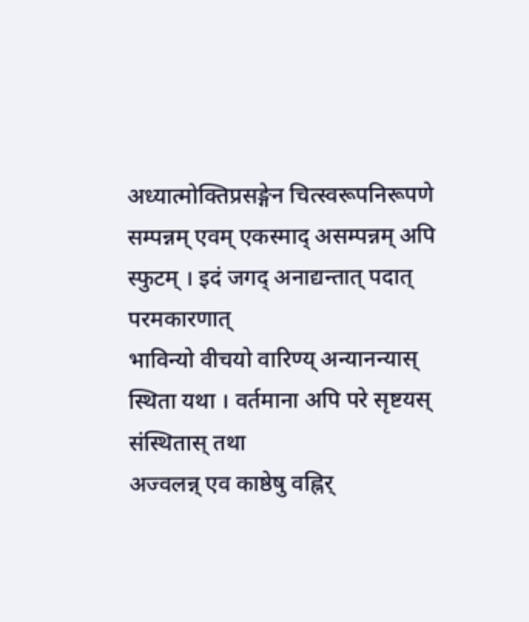अध्यात्मोक्तिप्रसङ्गेन चित्स्वरूपनिरूपणे
सम्पन्नम् एवम् एकस्माद् असम्पन्नम् अपि स्फुटम् । इदं जगद् अनाद्यन्तात् पदात् परमकारणात्
भाविन्यो वीचयो वारिण्य् अन्यानन्यास् स्थिता यथा । वर्तमाना अपि परे सृष्टयस् संस्थितास् तथा
अज्वलन्न् एव काष्ठेषु वह्निर्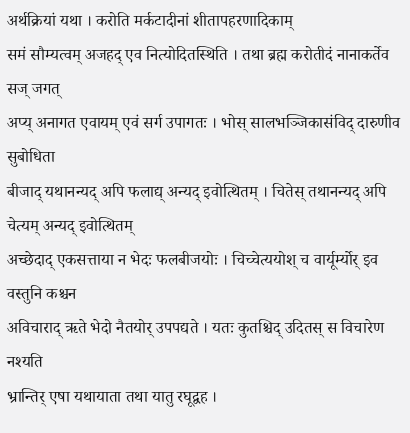अर्थक्रियां यथा । करोति मर्कटादीनां शीतापहरणादिकाम्
समं सौम्यत्वम् अजहद् एव नित्योदितस्थिति । तथा ब्रह्म करोतीदं नानाकर्तेव सज् जगत्
अप्य् अनागत एवायम् एवं सर्ग उपागतः । भोस् सालभञ्जिकासंविद् दारुणीव सुबोधिता
बीजाद् यथानन्यद् अपि फलाद्य् अन्यद् इवोत्थितम् । चितेस् तथानन्यद् अपि चेत्यम् अन्यद् इवोत्थितम्
अच्छेदाद् एकसत्ताया न भेदः फलबीजयोः । चिच्चेत्ययोश् च वार्यूर्म्योर् इव वस्तुनि कश्चन
अविचाराद् ऋते भेदो नैतयोर् उपपद्यते । यतः कुतश्चिद् उदितस् स विचारेण नश्यति
भ्रान्तिर् एषा यथायाता तथा यातु रघूद्वह ।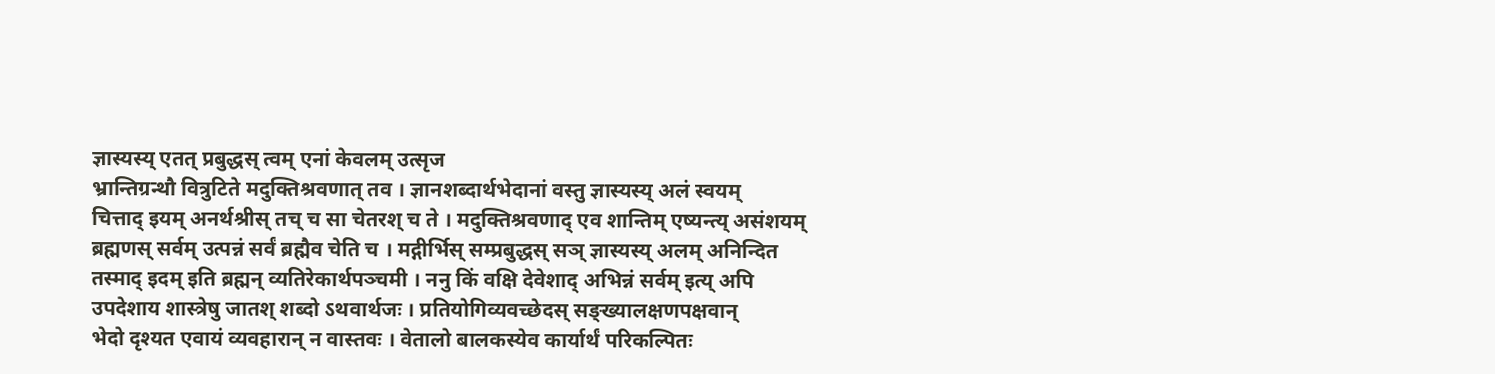ज्ञास्यस्य् एतत् प्रबुद्धस् त्वम् एनां केवलम् उत्सृज
भ्रान्तिग्रन्थौ वित्रुटिते मदुक्तिश्रवणात् तव । ज्ञानशब्दार्थभेदानां वस्तु ज्ञास्यस्य् अलं स्वयम्
चित्ताद् इयम् अनर्थश्रीस् तच् च सा चेतरश् च ते । मदुक्तिश्रवणाद् एव शान्तिम् एष्यन्त्य् असंशयम्
ब्रह्मणस् सर्वम् उत्पन्नं सर्वं ब्रह्मैव चेति च । मद्गीर्भिस् सम्प्रबुद्धस् सञ् ज्ञास्यस्य् अलम् अनिन्दित
तस्माद् इदम् इति ब्रह्मन् व्यतिरेकार्थपञ्चमी । ननु किं वक्षि देवेशाद् अभिन्नं सर्वम् इत्य् अपि
उपदेशाय शास्त्रेषु जातश् शब्दो ऽथवार्थजः । प्रतियोगिव्यवच्छेदस् सङ्ख्यालक्षणपक्षवान्
भेदो दृश्यत एवायं व्यवहारान् न वास्तवः । वेतालो बालकस्येव कार्यार्थं परिकल्पितः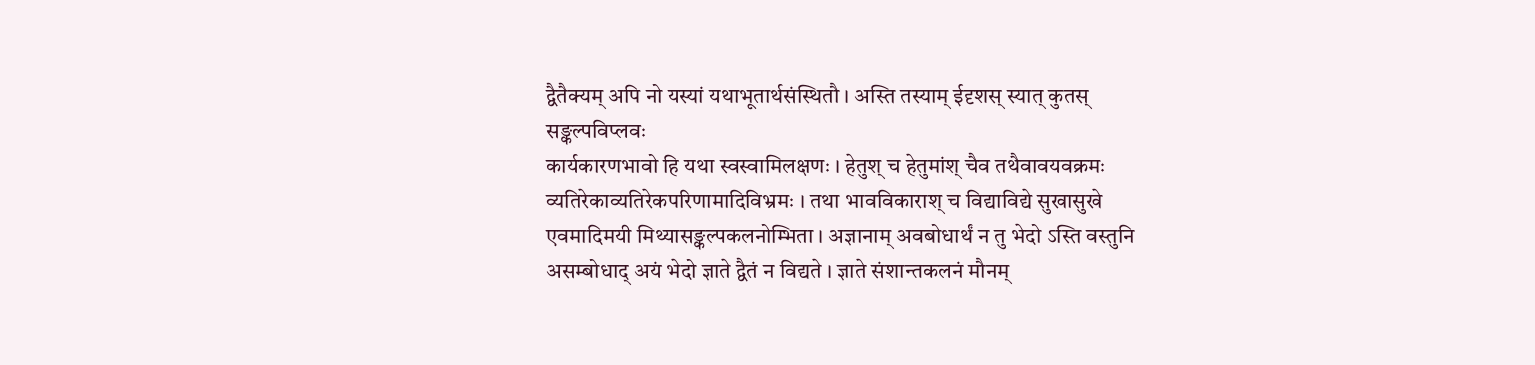द्वैतैक्यम् अपि नो यस्यां यथाभूतार्थसंस्थितौ । अस्ति तस्याम् ईदृशस् स्यात् कुतस् सङ्कल्पविप्लवः
कार्यकारणभावो हि यथा स्वस्वामिलक्षणः । हेतुश् च हेतुमांश् चैव तथैवावयवक्रमः
व्यतिरेकाव्यतिरेकपरिणामादिविभ्रमः । तथा भावविकाराश् च विद्याविद्ये सुखासुखे
एवमादिमयी मिथ्यासङ्कल्पकलनोम्भिता । अज्ञानाम् अवबोधार्थं न तु भेदो ऽस्ति वस्तुनि
असम्बोधाद् अयं भेदो ज्ञाते द्वैतं न विद्यते । ज्ञाते संशान्तकलनं मौनम्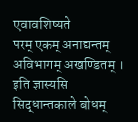एवावशिष्यते
परम् एकम् अनाद्यन्तम् अविभागम् अखण्डितम् । इति ज्ञास्यसि सिद्धान्तकाले बोधम्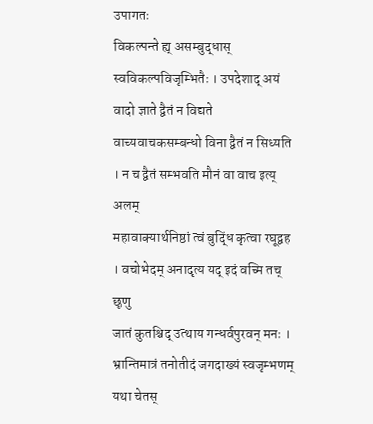उपागतः
विकल्पन्ते ह्य् असम्बुद्धास् स्वविकल्पविजृम्भितैः । उपदेशाद् अयं वादो ज्ञाते द्वैतं न विद्यते
वाच्यवाचकसम्बन्धो विना द्वैतं न सिध्यति । न च द्वैतं सम्भवति मौनं वा वाच इत्य् अलम्
महावाक्यार्थनिष्ठां त्वं बुद्धिं कृत्वा रघूद्वह । वचोभेदम् अनादृत्य यद् इदं वच्मि तच् छृणु
जातं कुतश्चिद् उत्थाय गन्धर्वपुरवन् मनः । भ्रान्तिमात्रं तनोतीदं जगदाख्यं स्वजृम्भणम्
यथा चेतस्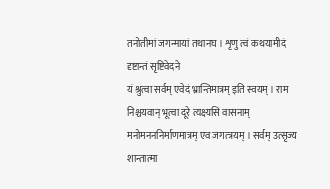तनोतीमां जगन्मायां तथानघ । शृणु त्वं कथयामीदं दृष्टान्तं सृष्टिवेदने
यं श्रुत्वा सर्वम् एवेदं भ्रान्तिमात्रम् इति स्वयम् । राम निश्चयवान् भूत्वा दूरे त्यक्ष्यसि वासनाम्
मनोमनननिर्माणमात्रम् एव जगत्त्रयम् । सर्वम् उत्सृज्य शान्तात्मा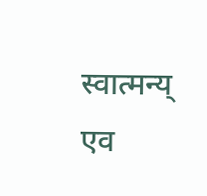स्वात्मन्य् एव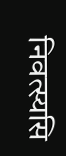निवत्स्यसि